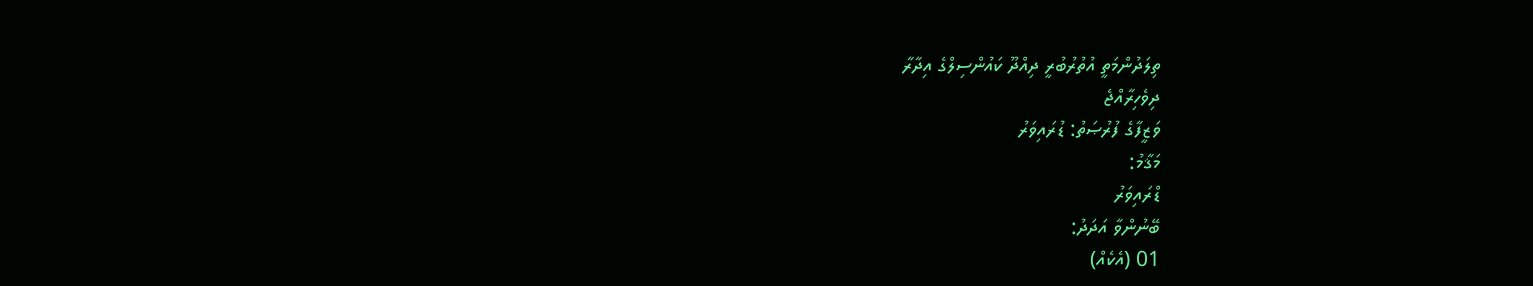ތިލަދުންމަތީ އުތުރުބުރީ ދިއްދޫ ކައުންސިލްގެ އިދާރާ
ދިވެހިރާއްޖެ
ވަޒީފާގެ ފުރުޞަތު: ޑުރައިވަރު
މަޤާމު:
ޑްރައިވަރު
ބޭނުންވާ އަދަދު:
01 (އެކެއް)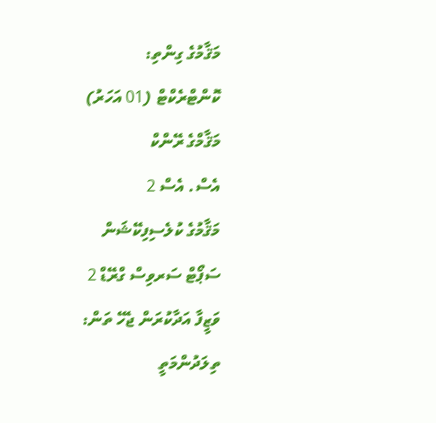މަޤާމުގެ ގިންތި:
ކޮންޓްރެކްޓް (01 އަހަރު)
މަޤާމްގެ ރޭންކް
އެސް. އެސް 2
މަޤާމުގެ ކުލެސިފިކޭޝަން
ސަޕޯޓް ސަރވިސް ގްރޭޑް 2
ވަޒީފާ އަދާކުރަން ޖެހޭ ތަން:
ތިލަދުންމަތީ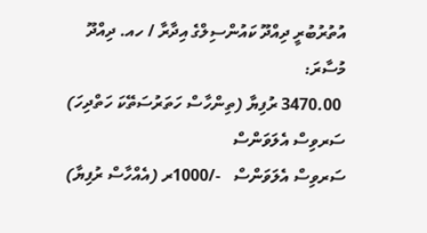އުތުރުބުރީ ދިއްދޫ ކައުންސިލްގެ އިދާރާ / ހއ. ދިއްދޫ
މުސާރަ:
 3470.00 ރުފިޔާ (ތިންހާސް ހަތަރުސަތޭކަ ހަތްދިހަ)
ސަރވިސް އެލަވަންސް
ސަރވިސް އެލަވަންސް   -/1000ރ (އެއްހާސް ރުފިޔާ)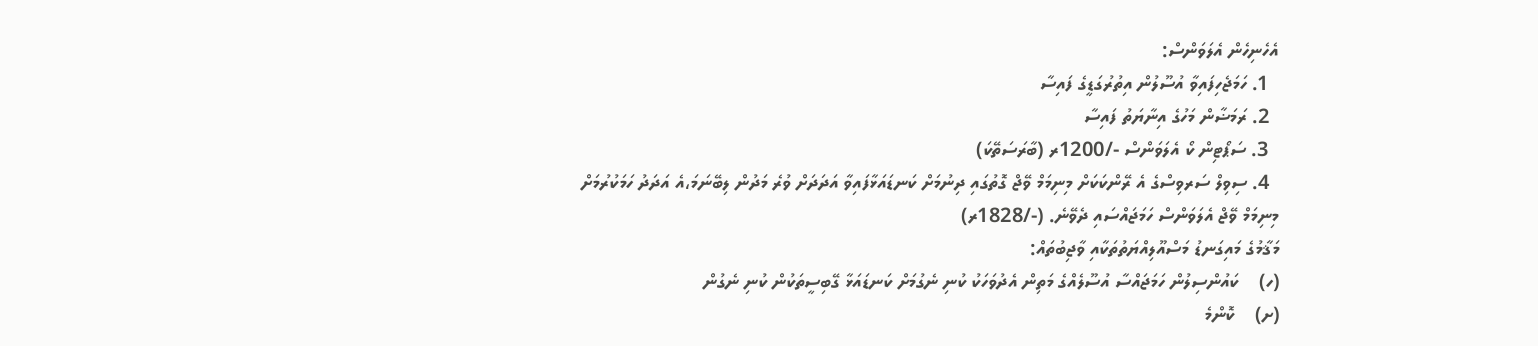އެހެނިހެން އެލަވަންސް:
  1. ހަމަޖެހިފައިވާ އުސޫލުން އިތުރުގަޑީގެ ފައިސާ
  2. ރަމަޟާން މަހުގެ އިނާޔަތު ފައިސާ
  3. ސަޕޯޓިން ކޯ އެލަވަންސް -/1200ރ (ބާރަސަތޭކަ)
  4. ސިވިލް ސަރވިސްގެ އެ ރޭންކަކަށް މިނިމަމް ވޭޖް ގޮތުގައި ދިނުމަށް ކަނޑައަޅާފައިވާ އަދަދަށް ވުރެ މަދުން ލިބޭނަމަ،އެ އަދަދު ހަމަކުރުމަށް މިނިމަމް ވޭޖް އެލަވަންސް ހަމަޖައްސައި ދެވޭނެ. (-/1828ރ)
މަޤާމުގެ މައިގަނޑު މަސްއޫލިއްޔަތުތަކާއި ވާޖިބުތައް:
(ހ)    ކައުންސިލުން ހަމަޖައްސާ އުސޫލެއްގެ މަތިން އެދުވަހަކު ކުނި ނެގުމަށް ކަނޑައަޅާ ގޭބިސީތަކުން ކުނި ނެގުން
(ށ)    ކޮންމެ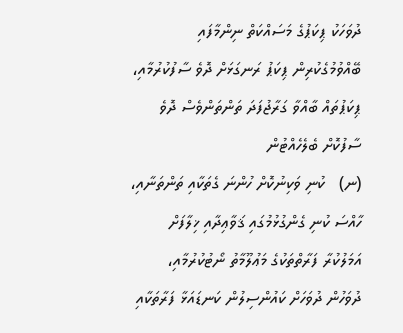ދުވަހަކު ޕިކަޕުގެ މަސައްކަތް ނިންމާފައި ބޭއްވުމުގެކުރިން ޕިކަޕު ރަނގަޅަށް ދޮވެ ސާފުކުރުމާއި، ޕިކަޕުތައް ބާއްވާ ގަރާޖުފަދަ ތަންތަންވެސް ދޮވެ ސާފުކޮށް ބެލެހެއްޓުން
(ނ)   ކުނި ވަކިނުކޮށް ހުންނަ ގެތަކާއި ތަންތަނާއި، ހާއްސަ ކުނި ގެންގުޅުމުގައި ޤަވާޢިދާއި ޚިލާފަށް އަމަލުކުރާ ފަރާތްތަކުގެ މަޢުލޫމާތު ނޯޓުކުރުމާއި، ދުވަހުން ދުވަހަށް ކައުންސިލުން ކަނޑައަޅާ ފަރާތަކާއި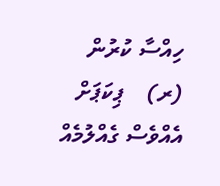ހިއްސާ ކުރުން
(ރ)    ޕިކަޕަށް އެއްވެސް ގެއްލުމެއް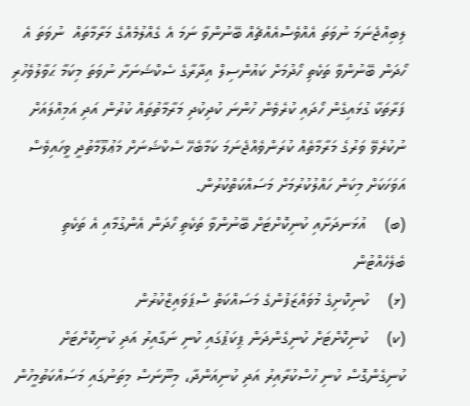ލިބިއްޖެނަމަ ނުވަތަ އެއްވެސްއެއްޗެއް ބޭނުންވާ ނަމަ އެ ގެއްލުމެއްގެ މަރާމާތައް  ނުވަތަ އެ ހޯދަން ބޭނުންވާ ތަކެތި ހޯދުމަށް ކައުންސިލް އިދާރާގެ ސެކްޝަނަށާ ނުވަތަ މިކަމާ ޙަވާލުވެހުރި ފަރާތަކާ ގުޅައިގެން ހޯދައި ކުރެވެން ހުންނަ ކުދިކުދި މަރާމާތުތައް ކުރުން އަދި އަމިއްލައަށް ނުކުރެވޭ ވަރުގެ މަރާމާތެއް ކުރަންވެއްޖެނަމަ ކަމާބެހޭ ސެކްޝަނަށް މަޢުލޫމާތުދީ ވީހައިވެސް އަވަހަކަށް މިކަން ހައްލުކުރުމަށް މަސައްކަތްކުރުން.
(ބ)    އުޅަނދަށާއި ކުނިކޮށްޓަށް ބޭނުންވާ ތަކެތި ހޯދަން އެންގުމާއި އެ ތަކެތި ބެލެހެއްޓުން
(ޅ)    ކުނިކޮށިގެ މުވައްޒަފުންގެ މަސައްކަތް ސްޕަވައިޒްކުރުން
(ކ)    ކުނިކޮށްޓަށް ކުނިގެންދަން ޕިކަޕުގައި ކުނި ނަގާއިރު އަދި ކުނިކޮށްޓަށް ކުނިގެންގޮސް ކުނި ހުސްކުރާއިރު އަދި ކުނިއަންދާ، މިނޫނަސް މިތަނުގައި މަސައްކަތުމީހުން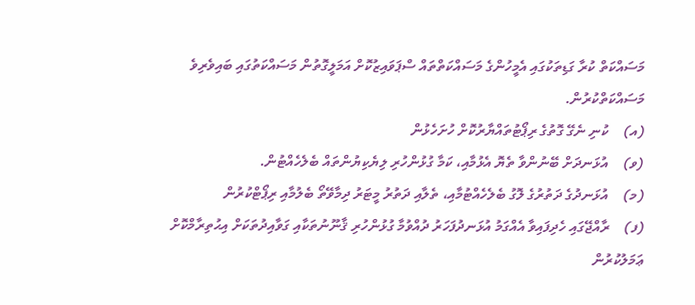މަސައްކަތް ކުރާ ގަޑިތަކުގައި އެމީހުންގެ މަސައްކަތްތައް ސްޕަވައިޒުކޮށް އަމަލީގޮތުން މަސައްކަތުގައި ބައިވެރިވެ މަސައްކަތްކުރުން.
(އ)    ކުނި ނެގޭ ގޮތުގެ ރިޕޯޓުތައްޔާރުކޮށް ހުށަހެޅުން
(ވ)    އުޅަނދަށް ބޭނުންވާ ތެޔޮ އެޅުމާއި، ކަމާ ގުޅުންހުރި ލިޔެކިޔުންތައް ބެލެހެއްޓުން.
(މ)    އުޅަނދުގެ ދަތުރުގެ ލޮގު ބެލެހެއްޓުމާއި، ތެލާއި ދަތުރު މީޓަރު ދިމާވޭތޯ ބެލުމާއި ރިޕޯޓްކުރުން
(ފ)    ރާއްޖޭގައި ހެދިފައިވާ އެއްގަމު އުޅަނދުފަހަރު ދުއްވުމާ ގުޅުންހުރި ޤާނޫނުތަކާއި ގަވާއިދުތަކަށް އިޙުތިރާމްކޮށް ޢަމަލުކުރުން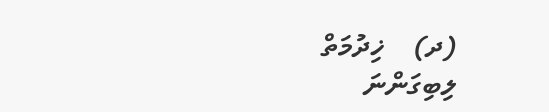(ދ)    ޚިދުމަތް ލިބިގަންނަ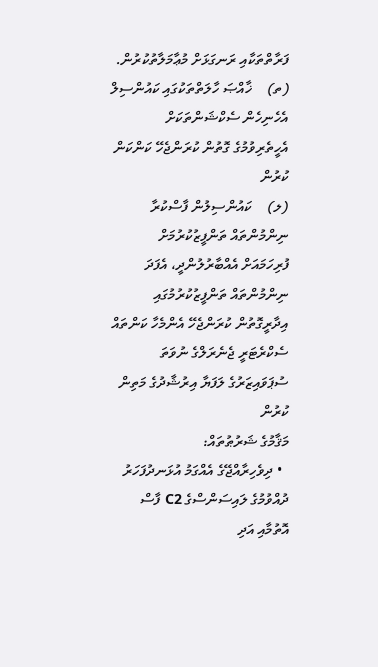ފަރާތްތަކާއި ރަނގަޅަށް މުޢާމަލާތުކުރުން.
(ތ)    ޚާއްޞަ ހާލަތްތަކުގައި ކައުންސިލް އެހެނިހެން ސެކްޝަންތަކަށް އެހީތެރިވުމުގެ ގޮތުން ކުރަންޖެހޭ ކަންކަން ކުރުން
(ލ)    ކައުންސިލުން ފާސްކުރާ ނިންމުންތައް ތަންފީޒުކުރުމަށް ފުރިހަމައަށް އެއްބާރުލުންދީ، އެފަދަ ނިންމުންތައް ތަންފީޒުކުރުމުގައި އިދާރީގޮތުން ކުރަންޖެހޭ އެންމެހާ ކަންތައް ސެކްރެޓަރީ ޖެނެރަލްގެ ނުވަތަ ސުޕަވައިޒަރުގެ ލަފަޔާ އިރުޝާދުގެ މަތިން ކުރުން
މަޤާމުގެ ޝަރުޠުތައް:
  • ދިވެހިރާއްޖޭގެ އެއްގަމު އުޅަނދުފަހަރު ދުއްވުމުގެ ލައިސަންސްގެ C2 ފާސް އޮތުމާއި އަދި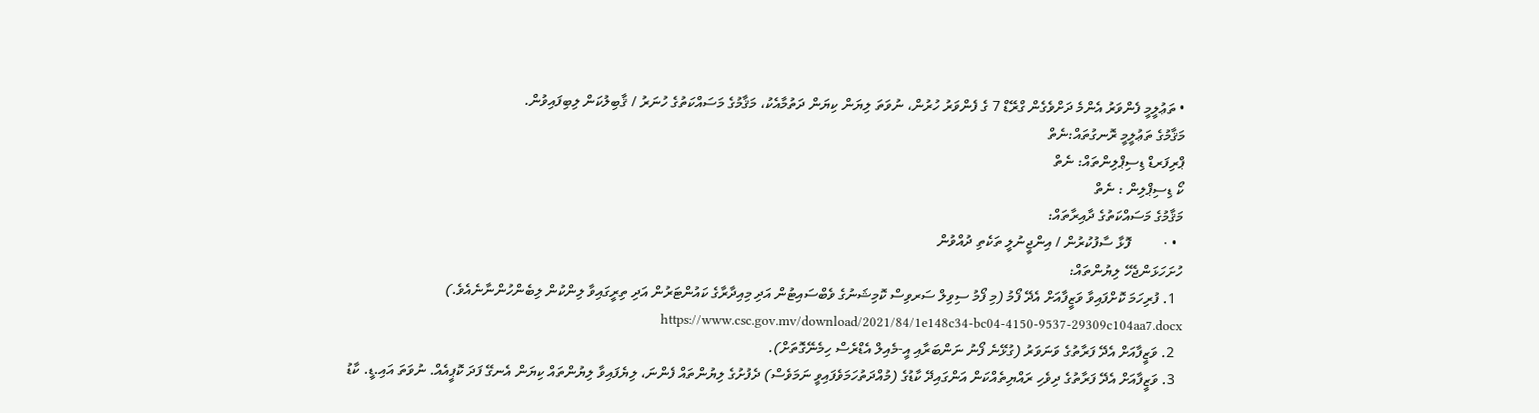• ތަޢުލީމީ ފެންވަރު އެންމެ ދަށްވެގެން ގްރޭޑް 7 ގެ ފެންވަރު ހުރުން، ނުވަތަ ލިޔަން ކިޔަން ދަތުމާއެކު، މަޤާމުގެ މަސައްކަތުގެ ހުނަރު / ޤާބިލުކަން ލިބިފައިވުން.
މަޤާމުގެ ތަޢުލީމީ ރޮނގުތައް:ނެތް
ޕްރިފަރޑް ޑިސިޕްލިންތައް: ނެތް
ކޯ ޑިސިޕްލިން : ނެތް
މަޤާމުގެ މަސައްކަތުގެ ދާއިރާތައް:
  • ·         ފޮޅާ ސާފުކުރުން / އިންޖީނުލީ ތަކެތި ދުއްވުން
ހުށަހަޅަންޖެހޭ ލިޔުންތައް:
  1. ފުރިހަމަ ކޮށްފައިވާ ވަޒީފާއަށް އެދޭ ފޯމު (މި ފޯމު ސިވިލް ސަރވިސް ކޮމިޝަނުގެ ވެބްސައިޓުން އަދި މިއިދާރާގެ ކައުންޓަރުން އަދި ތިރީގައިވާ ލިންކުން ލިބެންހުންނާނެއެވެ.) https://www.csc.gov.mv/download/2021/84/1e148c34-bc04-4150-9537-29309c104aa7.docx
  2. ވަޒީފާއަށް އެދޭ ފަރާތުގެ ވަނަވަރު (ގުޅޭނެ ފޯނު ނަންބަރާއި އީ-މެއިލް އެޑްރެސް ހިމެނޭގޮތަށް).
  3. ވަޒީފާއަށް އެދޭ ފަރާތުގެ ދިވެހި ރައްޔިތެއްކަން އަންގައިދޭ ކާޑުގެ (މުއްދަތުހަމަވެފައިވީ ނަމަވެސް) ދެފުށުގެ ލިޔުންތައް ފެންނަ، ލިޔެފައިވާ ލިޔުންތައް ކިޔަން އެނގޭ ފަދަ ކޮޕީއެއް. ނުވަތަ އައި.ޑީ. ކާޑު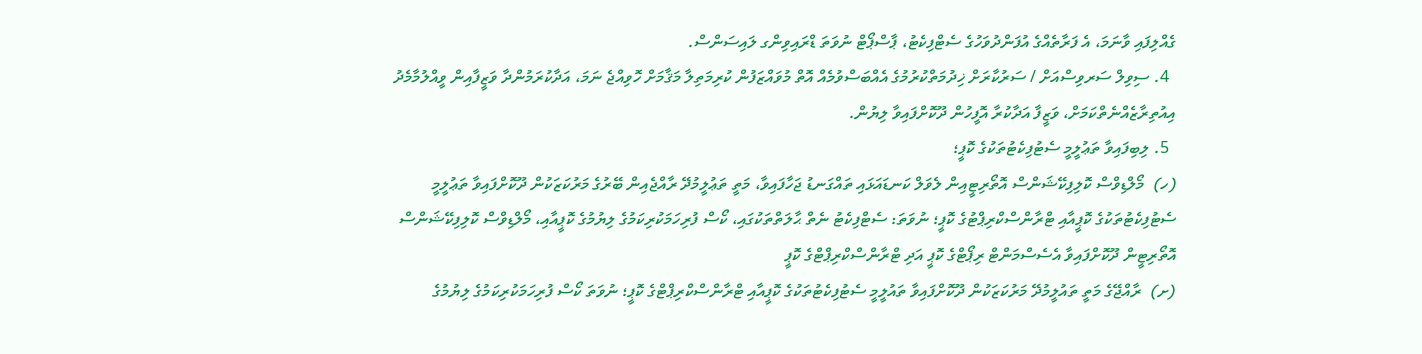ގެއްލިފައި ވާނަމަ، އެ ފަރާތެއްގެ އުފަންދުވަހުގެ ސެޓްފިކެޓު، ޕާސްޕޯޓް ނުވަތަ ޑްރައިވިންގ ލައިސަންސް.
  4. ސިވިލް ސަރވިސްއަށް / ސަރުކާރަށް ޚިދުމަތްކުރުމުގެ އެއްބަސްވުމެއް އޮތް މުވައްޒަފުން ކުރިމަތިލާ މަޤާމަށް ހޮވިއްޖެ ނަމަ، އަދާކުރަމުންދާ ވަޒީފާއިން ވީއްލުމާމެދު އިއުތިރާޒެއްނެތްކަމަށް، ވަޒީފާ އަދާކުރާ އޮފީހުން ދޫކޮށްފައިވާ ލިޔުން.
  5. ލިބިފައިވާ ތަޢުލީމީ ސެޓުފިކެޓުތަކުގެ ކޮޕީ؛
(ހ)  މޯލްޑިވްސް ކޮލިފިކޭޝަންސް އޮތޯރިޓީއިން ލެވަލް ކަނޑައަޅައި ތައްގަނޑު ޖަހާފައިވާ، މަތީ ތަޢުލީމުދޭ ރާއްޖެއިން ބޭރުގެ މަރުކަޒަކުން ދޫކޮށްފައިވާ ތަޢުލީމީ ސެޓުފިކެޓުތަކުގެ ކޮޕީއާއި ޓްރާންސްކްރިޕްޓުގެ ކޮޕީ؛ ނުވަތަ: ސެޓްފިކެޓު ނެތް ޙާލަތްތަކުގައި، ކޯސް ފުރިހަމަކުރިކަމުގެ ލިޔުމުގެ ކޮޕީއާއި، މޯލްޑިވްސް ކޮލިފިކޭޝަންސް އޮތޯރިޓީން ދޫކޮށްފައިވާ އެސެސްމަންޓް ރިޕޯޓްގެ ކޮޕީ އަދި ޓްރާންސްކްރިޕްޓްގެ ކޮޕީ
(ށ)  ރާއްޖޭގެ މަތީ ތައުލީމުދޭ މަރުކަޒަކުން ދޫކޮށްފައިވާ ތައުލީމީ ސެޓުފިކެޓުތަކުގެ ކޮޕީއާއި ޓްރާންސްކްރިޕްޓްގެ ކޮޕީ؛ ނުވަތަ ކޯސް ފުރިހަމަކުރިކަމުގެ ލިޔުމުގެ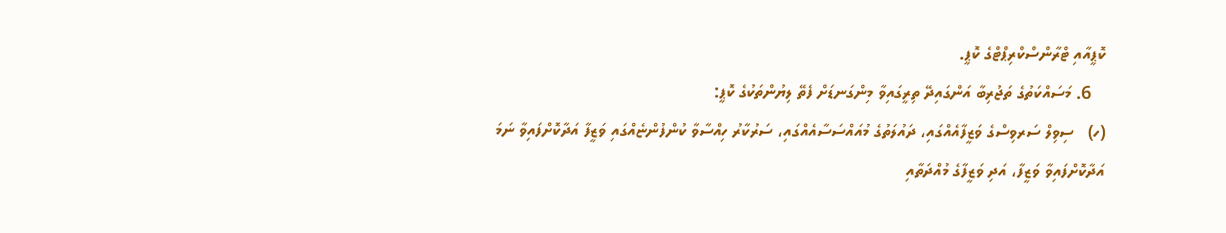ކޮޕީއާއި ޓްރާންސްކްރިޕްޓްގެ ކޮޕީ.
   6. މަސައްކަތުގެ ތަޖުރިބާ އަންގައިދޭ ތިރީގައިވާ މިންގަނޑަށް ފެތޭ ލިޔުންތަކުގެ ކޮޕީ:
(ހ)   ސިވިލް ސަރވިސްގެ ވަޒީފާއެއްގައި، ދައުލަތުގެ މުއައްސަސާއެއްގައި، ސަރުކާރު ހިއްސާވާ ކުންފުންޏެއްގައި ވަޒީފާ އަދާކޮށްފައިވާ ނަމަ އަދާކޮށްފައިވާ ވަޒީފާ، އަދި ވަޒީފާގެ މުއްދަތާއި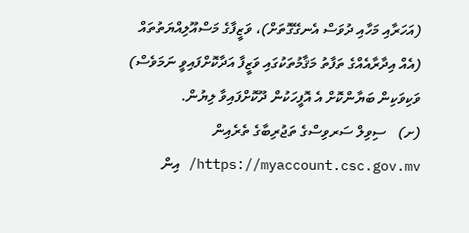(އަހަރާއި މަހާއި ދުވަސް އެނގޭގޮތަށް)، ވަޒީފާގެ މަސްއޫލިއްޔަތުތައް (އެއް އިދާރާއެއްގެ ތަފާތު މަޤާމުތަކުގައި ވަޒީފާ އަދާކޮށްފައިވީ ނަމަވެސް) ވަކިވަކިން ބަޔާންކޮށް އެ އޮފީހަކުން ދޫކޮށްފައިވާ ލިޔުން.
(ށ)   ސިވިލް ސަރވިސްގެ ތަޖުރިބާގެ ތެރެއިން https://myaccount.csc.gov.mv/ އިން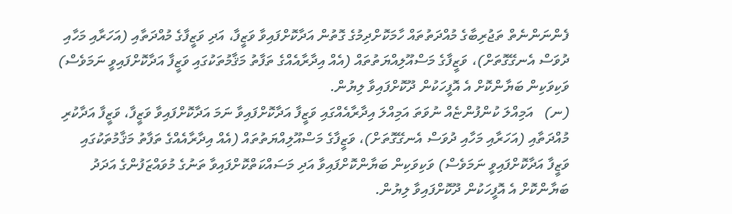ފެންނަންނެތް ތަޖުރިބާގެ މުއްދަތުތައް ހާމަކޮށްދިމުގެ ގޮތުން އަދާކޮށްފައިވާ ވަޒީފާ، އަދި ވަޒީފާގެ މުއްދަތާއި (އަހަރާއި މަހާއި ދުވަސް އެނގޭގޮތަށް)، ވަޒީފާގެ މަސްއޫލިއްޔަތުތައް (އެއް އިދާރާއެއްގެ ތަފާތު މަޤާމުތަކުގައި ވަޒީފާ އަދާކޮށްފައިވީ ނަމަވެސް) ވަކިވަކިން ބަޔާންކޮށް އެ އޮފީހަކުން ދޫކޮށްފައިވާ ލިޔުން.
(ނ)   އަމިއްލަ ކުންފުންޏެއް ނުވަތަ އަމިއްލަ އިދާރާއެއްގައި ވަޒީފާ އަދާކޮށްފައިވާ ނަމަ އަދާކޮށްފައިވާ ވަޒީފާ، ވަޒީފާ އަދާކުރި މުއްދަތާއި (އަހަރާއި މަހާއި ދުވަސް އެނގޭގޮތަށް)، ވަޒީފާގެ މަސްއޫލިއްޔަތުތައް (އެއް އިދާރާއެއްގެ ތަފާތު މަޤާމުތަކުގައި ވަޒީފާ އަދާކޮށްފައިވީ ނަމަވެސް) ވަކިވަކިން ބަޔާންކޮށްފައިވާ އަދި މަސައްކަތްކޮށްފައިވާ ތަނުގެ މުވައްޒަފުންގެ އަދަދު ބަޔާންކޮށް އެ އޮފީހަކުން ދޫކޮށްފައިވާ ލިޔުން.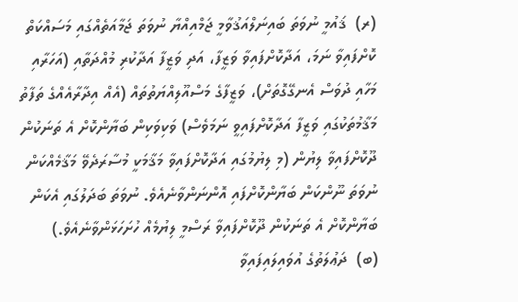(ރ)  ޤައުމީ ނުވަތަ ބައިނަލްއަޤުވާމީ ޖަމްއިއްޔާ ނުވަތަ ޖަމާއަތެއްގައި މަސައްކަތް ކޮށްފައިވާ ނަމަ، އަދާކޮށްފައިވާ ވަޒީފާ، އަދި ވަޒީފާ އަދާކުރި މުއްދަތާއި (އަހަރާއި މަހާއި ދުވަސް އެނގޭގޮތަށް)، ވަޒީފާގެ މަސްއޫލިއްޔަތުތައް (އެއް އިދާރާއެއްގެ ތަފާތު މަޤާމުތަކުގައި ވަޒީފާ އަދާކޮށްފައިވީ ނަމަވެސް) ވަކިވަކިން ބަޔާންކޮށް އެ ތަނަކުން ދޫކޮށްފައިވާ ލިޔުން (މި ލިޔުމުގައި އަދާކޮށްފައިވާ މަޤާމަކީ މުސާރަދެވޭ މަޤާމެއްކަން ނުވަތަ ނޫންކަން ބަޔާންކޮށްފައި އޮންނަންވާނެއެވެ. ނުވަތަ ބަދަލުގައި އެކަން ބަޔާންކޮށް އެ ތަނަކުން ދޫކޮށްފައިވާ ރަސްމީ ލިޔުމެއް ހުށަހަޅަންވާނެއެވެ.)
(ބ)  ދަޢުލަތުގެ އުވައިލައިފައިވާ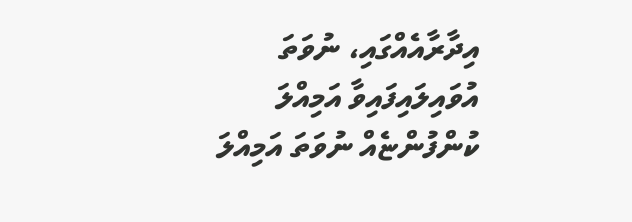އިދާރާއެއްގައި، ނުވަތަ އުވައިލައިފައިވާ އަމިއްލަ ކުންފުންޏެއް ނުވަތަ އަމިއްލަ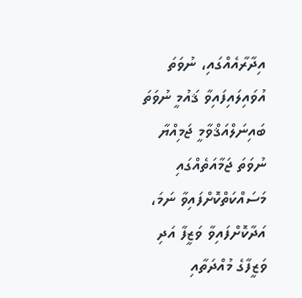އިދާރާއެއްގައި، ނުވަތަ އުވައިލައިފައިވާ ޤައުމީ ނުވަތަ ބައިނަލްއަޤްވާމީ ޖަމިއްޔާ ނުވަތަ ޖަމާއަތެއްގައި މަސައްކަތްކޮށްފައިވާ ނަމަ، އަދާކޮށްފައިވާ ވަޒީފާ އަދި ވަޒީފާގެ މުއްދަތާއި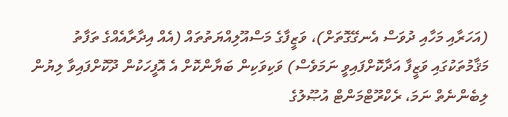(އަހަރާއި މަހާއި ދުވަސް އެނގޭގޮތަށް)، ވަޒީފާގެ މަސްއޫލިއްޔަތުތައް (އެއް އިދާރާއެއްގެ ތަފާތު މަޤާމުތަކުގައި ވަޒީފާ އަދާކޮށްފައިވީ ނަމަވެސް) ވަކިވަކިން ބަޔާންކޮށް އެ އޮފީހަކުން ދޫކޮށްފައިވާ ލިޔުން ލިބެންނެތް ނަމަ، ރެކްރޫޓްމަންޓް އުޞޫލުގެ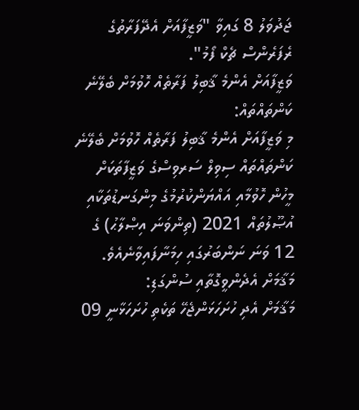ޖަދުވަލު 8 ގައިވާ "ވަޒީފާއަށް އެދޭފަރާތުގެ ރެފަރެންސް ޗެކް ފޯމު".
ވަޒީފާއަށް އެންމެ ޤާބިލު ފަރާތެއް ހޮވުމަށް ބެލޭނެ ކަންތައްތައް:
މި ވަޒީފާއަށް އެންމެ ޤާބިލު ފަރާތެއް ހޮވުމަށް ބެލޭނެ ކަންތައްތައް ސިވިލް ސަރވިސްގެ ވަޒީފާތަކަށް މީހުން ހޮވުމާއި އައްޔަންކުރުމުގެ މިންގަނޑުތަކާއި އުޞޫލުތައް 2021 (ތިންވަނަ އިޞްލާޙު) ގެ 12 ވަނަ ނަންބަރުގައި ހިމަނާފައިވާނެއެވެ.
މަޤާމަށް އެދެންވީގޮތާއި ސުންގަޑި:
މަޤާމަށް އެދި ހުށަހަޅަންޖެހޭ ތަކެތި ހުށަހަޅާނީ 09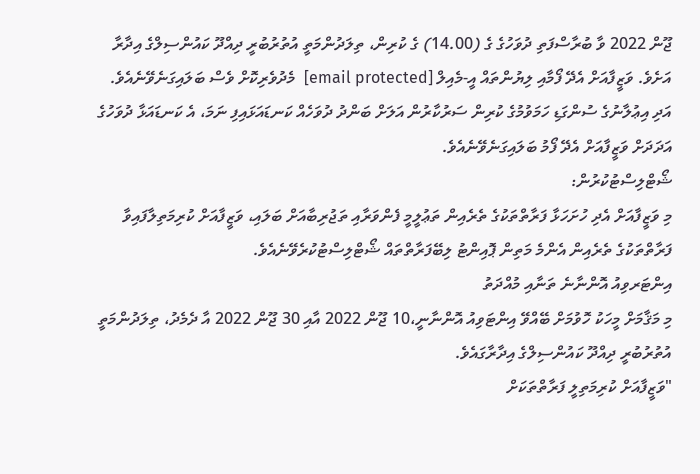ޖޫން 2022 ވާ ބުރާސްފަތި ދުވަހުގެ ގެ (14.00) ގެ ކުރިން، ތިލަދުންމަތީ އުތުރުބުރީ ދިއްދޫ ކައުންސިލްގެ އިދާރާ އަށެވެ. ވަޒީފާއަށް އެދޭ ފޯމާއި ލިޔުންތައް އީ-މެއިލް [email protected]  މެދުވެރިކޮށް ވެސް ބަލައިގަނެވޭނެއެވެ.
އަދި އިޢުލާނުގެ ސުންގަޑި ހަމަވުމުގެ ކުރިން ސަރުކާރުން އަލަށް ބަންދު ދުވަހެއް ކަނޑައަޅައިފި ނަމަ، އެ ކަނޑައަޅާ ދުވަހުގެ އަދަދަށް ވަޒީފާއަށް އެދޭ ފޯމު ބަލައިގަނެވޭނެއެވެ.
ޝޯޓްލިސްޓުކުރުން:
މި ވަޒީފާއަށް އެދި ހުށަހަޅާ ފަރާތްތަކުގެ ތެރެއިން ތަޢުލީމީ ފެންވަރާއި ތަޖުރިބާއަށް ބަލައި، ވަޒީފާއަށް ކުރިމަތިލާފައިވާ ފަރާތްތަކުގެ ތެރެއިން އެންމެ މަތިން ޕޮއިންޓު ލިބޭފަރާތްތައް ޝޯޓްލިސްޓުކުރެވޭނެއެވެ.
އިންޓަރވިއު އޮންނާނެ ތަނާއި މުއްދަތު
މި މަޤާމަށް މީހަކު ހޮވުމަށް ބޭއްވޭ އިންޓަވިއު އޮންނާނީ،10 ޖޫން 2022 އާއި 30 ޖޫން 2022 އާ ދެމެދު، ތިލަދުންމަތީ އުތުރުބުރީ ދިއްދޫ ކައުންސިލްގެ އިދާރާގައެވެ.
"ވަޒީފާއަށް ކުރިމަތިލީ ފަރާތްތަކަށް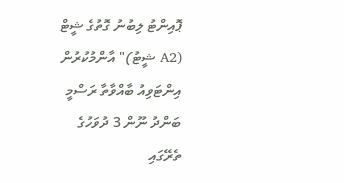ޕޮއިންޓު ލިބުނު ގޮތުގެ ޝީޓް (A2 ޝީޓު)" އާންމުކުރުން
އިންޓަވިއު ބާއްވާތާ ރަސްމީ ބަންދު ނޫން 3 ދުވަހުގެ ތެރޭގައި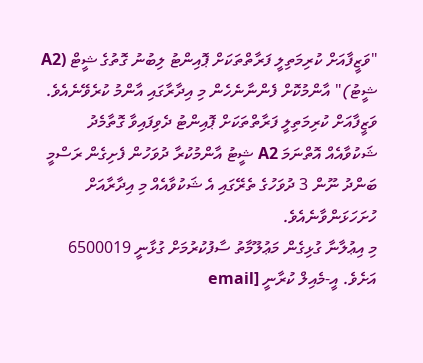"ވަޒީފާއަށް ކުރިމަތިލީ ފަރާތްތަކަށް ޕޮއިންޓު ލިބުނު ގޮތުގެ ޝީޓް (A2 ޝީޓު)" އާންމުކޮށް ފެންނާނެހެން މި އިދާރާގައި އާންމު ކުރެވޭނެއެވެ. ވަޒީފާއަށް ކުރިމަތިލީ ފަރާތްތަކަށް ޕޮއިންޓު ދެވިފައިވާ ގޮތާމެދު ޝަކުވާއެއް އޮތްނަމަ A2 ޝީޓު އާންމުކުރާ ދުވަހުން ފެށިގެން ރަސްމީ ބަންދު ނޫން 3 ދުވަހުގެ ތެރޭގައި އެ ޝަކުވާއެއް މި އިދާރާއަށް ހުށަހަޅަންވާނެއެވެ.
މި އިޢުލާނާ ގުޅިގެން މަޢުލޫމާތު ސާފުކުރުމަށް ގުޅާނީ 6500019 އަށެވެ. އީ-މެއިލް ކުރާނީ [email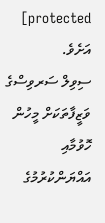protected]  އަށެވެ.
ސިވިލް ސަރވިސްގެ ވަޒީފާތަކަށް މީހުން ހޮވުމާއި އައްޔަންކުރުމުގެ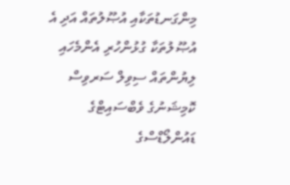މިންގަނޑުތަކާއި އުޞޫލުތައް އަދި އެ އުޞޫލުތަކާ ގުޅުންހުރި އެންމެހައި ލިޔުންތައް ސިވިލް ސަރވިސް ކޮމިޝަނުގެ ވެބްސައިޓްގެ ޑައުންލޯޑްސްގެ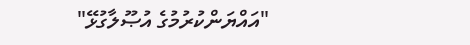"އައްޔަންކުރުމުގެ އުޞޫލާގުޅޭ"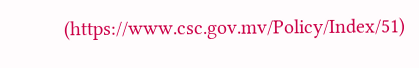(https://www.csc.gov.mv/Policy/Index/51)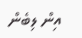އިން ލިބެން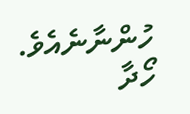ހުންނާނެއެވެ.
ހޯދާ